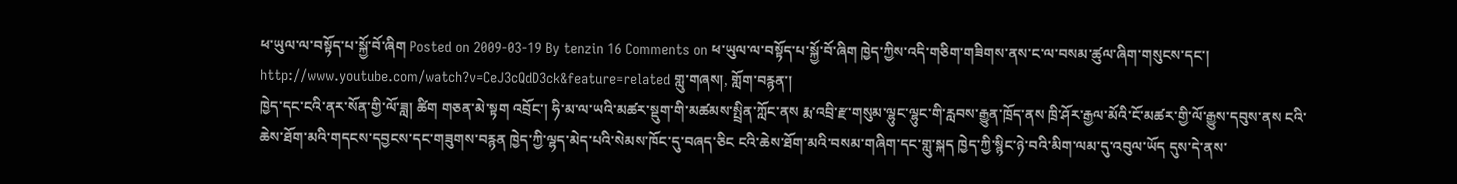ཕ་ཡུལ་ལ་བསྟོད་པ་སྐྱོ་བོ་ཞིག Posted on 2009-03-19 By tenzin 16 Comments on ཕ་ཡུལ་ལ་བསྟོད་པ་སྐྱོ་བོ་ཞིག ཁྱེད་ཀྱིས་འདི་གཅིག་གཟིགས་ནས་ང་ལ་བསམ་ཚུལ་ཞིག་གསུངས་དང་། http://www.youtube.com/watch?v=CeJ3cQdD3ck&feature=related གླུ་གཞས།, གློག་བརྙན་།
ཁྱེད་དང་ངའི་ནར་སོན་གྱི་ལོ་ཟླ། ཚིག གཅན་མེ་སྟག འབྲོང་། ཧི་མ་ལ་ཡའི་མཚར་སྡུག་གི་མཚམས་སྤྲིན་ཀློང་ནས རྨ་འབྲི་རྫ་གསུམ་ལྷུང་ལྷུང་གི་རླབས་རྒྱུན་ཁྲོད་ནས ཁྲི་ཤོར་རྒྱལ་མོའི་ངོ་མཚར་གྱི་ལོ་རྒྱུས་དབུས་ནས ངའི་ཆེས་ཐོག་མའི་གདངས་དབྱངས་དང་གཟུགས་བརྙན ཁྱེད་ཀྱི་ལྷད་མེད་པའི་སེམས་ཁོང་དུ་བཞད་ཅིང ངའི་ཆེས་ཐོག་མའི་བསམ་གཞིག་དང་གླུ་སྐད ཁྱེད་ཀྱི་སྙིང་ཉེ་བའི་མིག་ལམ་དུ་འབུལ་ཡོད དུས་དེ་ནས་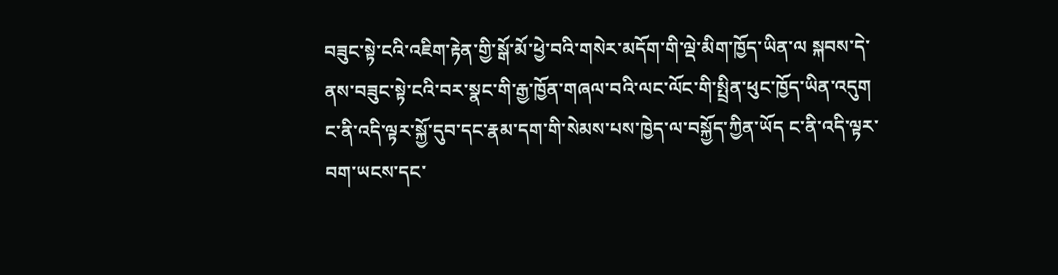བཟུང་སྟེ་ངའི་འཇིག་རྟེན་གྱི་སྒོ་མོ་ཕྱེ་བའི་གསེར་མདོག་གི་ལྡེ་མིག་ཁྱོད་ཡིན་ལ སྐབས་དེ་ནས་བཟུང་སྟེ་ངའི་བར་སྣང་གི་རྒྱ་ཁྱོན་གཞལ་བའི་ལང་ལོང་གི་སྤྲིན་ཕུང་ཁྱོད་ཡིན་འདུག ང་ནི་འདི་ལྟར་སྐྱོ་དུབ་དང་རྣམ་དག་གི་སེམས་པས་ཁྱེད་ལ་བསྐྱོད་ཀྱིན་ཡོད ང་ནི་འདི་ལྟར་བག་ཡངས་དང་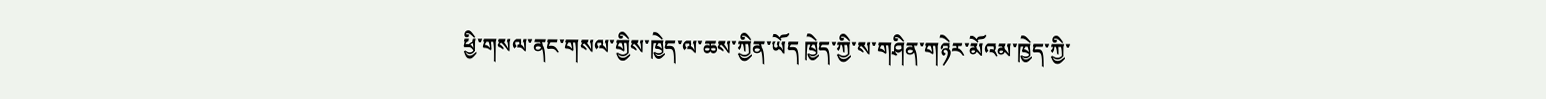ཕྱི་གསལ་ནང་གསལ་གྱིས་ཁྱེད་ལ་ཆས་ཀྱིན་ཡོད ཁྱེད་ཀྱི་ས་གཤིན་གཉེར་མོའམ་ཁྱེད་ཀྱི་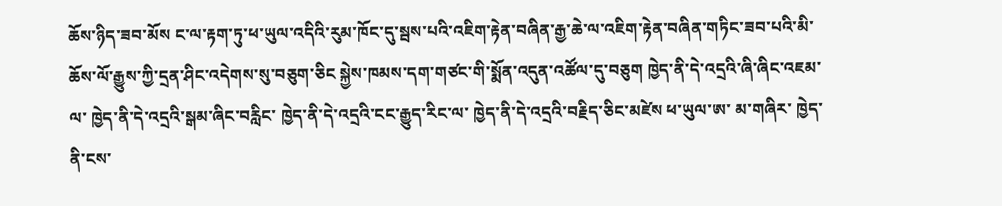ཆོས་ཉིད་ཟབ་མོས ང་ལ་རྟག་ཏུ་ཕ་ཡུལ་འདིའི་རུམ་ཁོང་དུ་སྦས་པའི་འཇིག་རྟེན་བཞིན་རྒྱ་ཆེ་ལ་འཇིག་རྟེན་བཞིན་གཏིང་ཟབ་པའི་མི་ཆོས་ལོ་རྒྱུས་ཀྱི་དྲན་ཤིང་འདེགས་སུ་བཅུག་ཅིང སྐྱེས་ཁམས་དག་གཙང་གི་སྨོན་འདུན་འཚོལ་དུ་བཅུག ཁྱེད་ནི་དེ་འདྲའི་ཞི་ཞིང་འཇམ་ལ་ ཁྱེད་ནི་དེ་འདྲའི་སྒམ་ཞིང་བརླིང་ ཁྱེད་ནི་དེ་འདྲའི་ངང་རྒྱུད་རིང་ལ་ ཁྱེད་ནི་དེ་འདྲའི་བརྗིད་ཅིང་མཛེས ཕ་ཡུལ་ཨ་ མ་གཞིར་ ཁྱེད་ནི་ངས་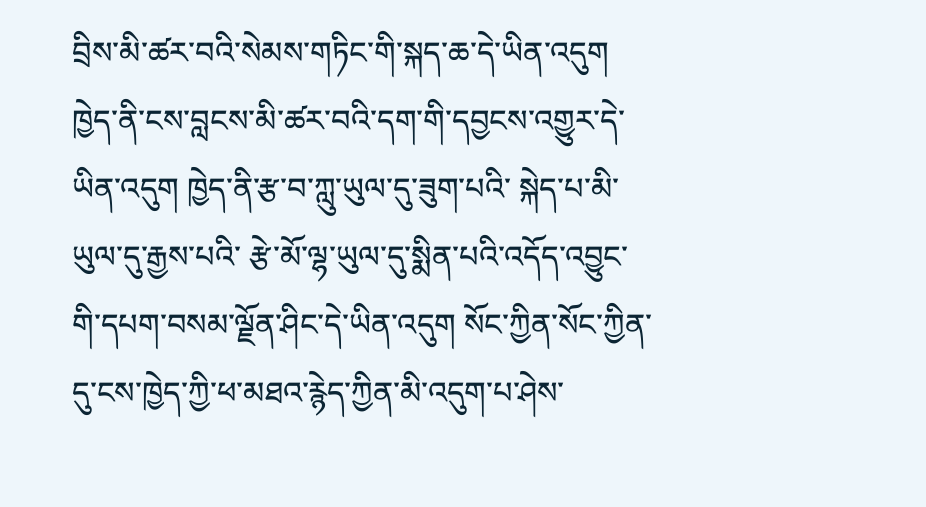བྲིས་མི་ཚར་བའི་སེམས་གཏིང་གི་སྐད་ཆ་དེ་ཡིན་འདུག ཁྱེད་ནི་ངས་བླངས་མི་ཚར་བའི་དག་གི་དབྱངས་འགྱུར་དེ་ཡིན་འདུག ཁྱེད་ནི་རྩ་བ་ཀླུ་ཡུལ་དུ་ཟུག་པའི་ སྐེད་པ་མི་ཡུལ་དུ་རྒྱས་པའི་ རྩེ་མོ་ལྷ་ཡུལ་དུ་སྨིན་པའི་འདོད་འབྱུང་གི་དཔག་བསམ་ལྗོན་ཤིང་དེ་ཡིན་འདུག སོང་ཀྱིན་སོང་ཀྱིན་དུ་ངས་ཁྱེད་ཀྱི་ཕ་མཐའ་རྙེད་ཀྱིན་མི་འདུག་པ་ཤེས་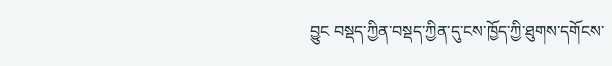བྱུང བསྡད་ཀྱིན་བསྡད་ཀྱིན་དུ་ངས་ཁྱོད་ཀྱི་ཐུགས་དགོངས་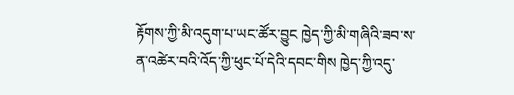རྟོགས་ཀྱི་མི་འདུག་པ་ཡང་ཚོར་བྱུང ཁྱེད་ཀྱི་མི་གཞིའི་ཟབ་ས་ན་འཚེར་བའི་འོད་ཀྱི་ཕུང་པོ་དེའི་དབང་གིས ཁྱེད་ཀྱི་འདུ་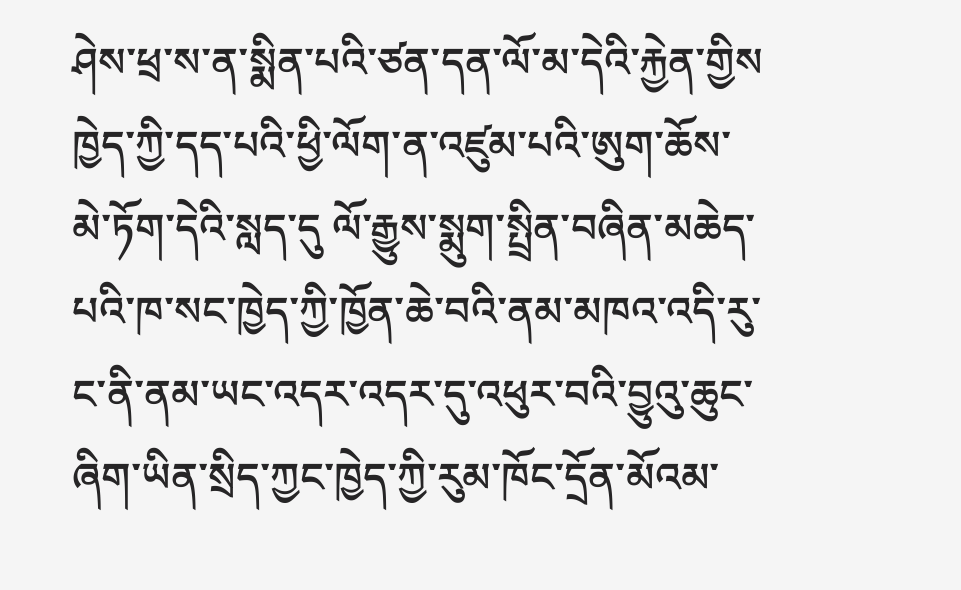ཤེས་ཕྲ་ས་ན་སྨིན་པའི་ཙན་དན་ལོ་མ་དེའི་རྐྱེན་གྱིས ཁྱེད་ཀྱི་དད་པའི་ཕྱི་ལོག་ན་འཛུམ་པའི་ཨུག་ཆོས་མེ་ཏོག་དེའི་སླད་དུ ལོ་རྒྱུས་སྨུག་སྤྲིན་བཞིན་མཆེད་པའི་ཁ་སང་ཁྱེད་ཀྱི་ཁྱོན་ཆེ་བའི་ནམ་མཁའ་འདི་རུ་ང་ནི་ནམ་ཡང་འདར་འདར་དུ་འཕུར་བའི་བྱུའུ་ཆུང་ཞིག་ཡིན་སྲིད་ཀྱང་ཁྱེད་ཀྱི་རུམ་ཁོང་དྲོན་མོའམ་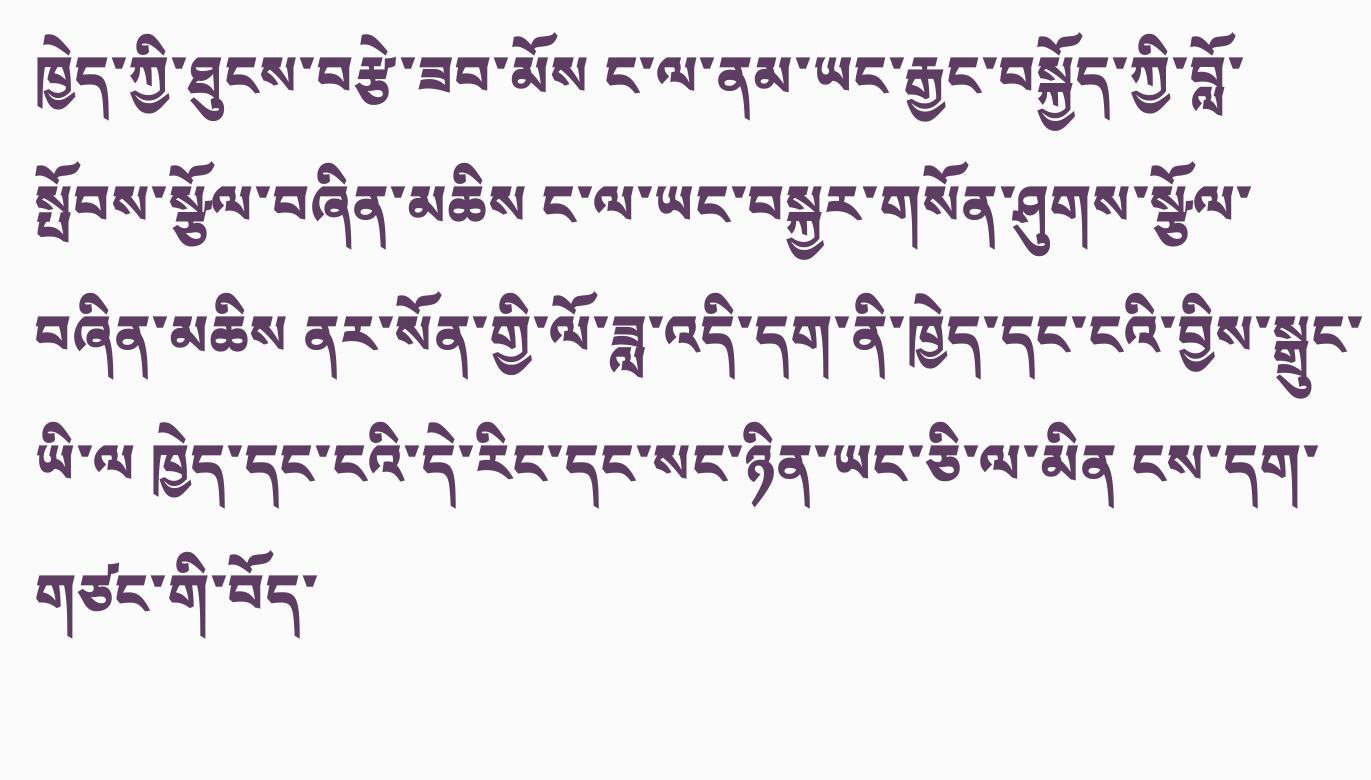ཁྱེད་ཀྱི་ཐུངས་བརྩེ་ཟབ་མོས ང་ལ་ནམ་ཡང་རྒྱང་བསྐྱོད་ཀྱི་བློ་སྤོབས་སྩོལ་བཞིན་མཆིས ང་ལ་ཡང་བསྐྱར་གསོན་ཤུགས་སྩོལ་བཞིན་མཆིས ནར་སོན་གྱི་ལོ་ཟླ་འདི་དག་ནི་ཁྱེད་དང་ངའི་བྱིས་སྒྲུང་ཡི་ལ ཁྱེད་དང་ངའི་དེ་རིང་དང་སང་ཉིན་ཡང་ཅི་ལ་མིན ངས་དག་གཙང་གི་བོད་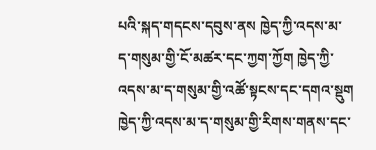པའི་སྐད་གདངས་དབུས་ནས ཁྱེད་ཀྱི་འདས་མ་ད་གསུམ་གྱི་ངོ་མཚར་དང་ཀྱག་ཀྱོག ཁྱེད་ཀྱི་འདས་མ་ད་གསུམ་གྱི་འཚོ་སྟངས་དང་དགའ་སྡུག ཁྱེད་ཀྱི་འདས་མ་ད་གསུམ་གྱི་རིགས་གནས་དང་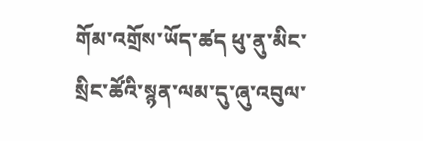གོམ་འགྲོས་ཡོད་ཚད ཕུ་ནུ་མིང་སྲིང་ཚོའི་སྙན་ལམ་དུ་ཞུ་འབུལ་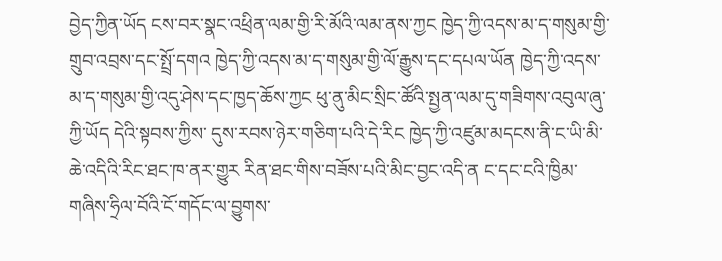བྱེད་ཀྱིན་ཡོད ངས་བར་སྣང་འཕྲིན་ལམ་གྱི་རི་མོའི་ལམ་ནས་ཀྱང ཁྱེད་ཀྱི་འདས་མ་ད་གསུམ་གྱི་གྲུབ་འབྲས་དང་སྤྲོ་དགའ ཁྱེད་ཀྱི་འདས་མ་ད་གསུམ་གྱི་ལོ་རྒྱུས་དང་དཔལ་ཡོན ཁྱེད་ཀྱི་འདས་མ་ད་གསུམ་གྱི་འདུ་ཤེས་དང་ཁྱད་ཆོས་ཀྱང ཕུ་ནུ་མིང་སྲིང་ཚོའི་སྤྱན་ལམ་དུ་གཟིགས་འབུལ་ཞུ་ཀྱི་ཡོད དེའི་སྟབས་ཀྱིས་ དུས་རབས་ཉེར་གཅིག་པའི་དེ་རིང ཁྱེད་ཀྱི་འཛུམ་མདངས་ནི་ང་ཡི་མི་ཆེ་འདིའི་རིང་ཐང་ཁ་ནར་གྱུར རིན་ཐང་གིས་བཟོས་པའི་མིང་བྱང་འདི་ན ང་དང་ངའི་ཁྱིམ་གཞིས་ཧྲིལ་བོའི་ངོ་གདོང་ལ་བྱུགས་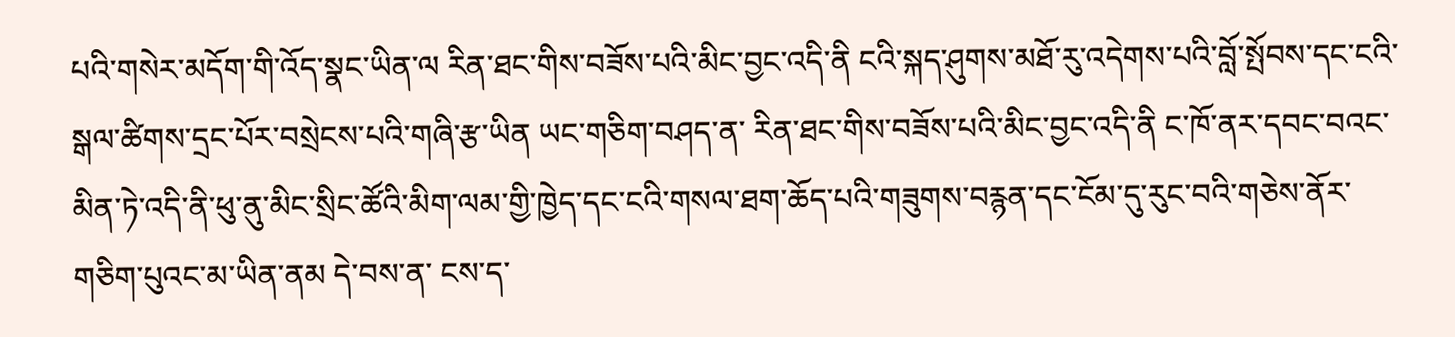པའི་གསེར་མདོག་གི་འོད་སྣང་ཡིན་ལ རིན་ཐང་གིས་བཟོས་པའི་མིང་བྱང་འདི་ནི ངའི་སྐད་ཤུགས་མཐོ་རུ་འདེགས་པའི་བློ་སྤོབས་དང་ངའི་སྒལ་ཚིགས་དྲང་པོར་བསྲེངས་པའི་གཞི་རྩ་ཡིན ཡང་གཅིག་བཤད་ན་ རིན་ཐང་གིས་བཟོས་པའི་མིང་བྱང་འདི་ནི ང་ཁོ་ནར་དབང་བའང་མིན་ཏེ་འདི་ནི་ཕུ་ནུ་མིང་སྲིང་ཚོའི་མིག་ལམ་གྱི་ཁྱེད་དང་ངའི་གསལ་ཐག་ཆོད་པའི་གཟུགས་བརྙན་དང་ངོམ་དུ་རུང་བའི་གཅེས་ནོར་གཅིག་པུའང་མ་ཡིན་ནམ དེ་བས་ན་ ངས་ད་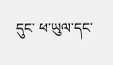དུང་ ཕ་ཡུལ་དང་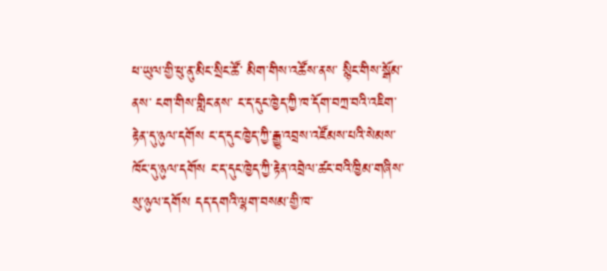ཕ་ཡུལ་གྱི་ཕུ་ནུ་མིང་སྲིང་ཚོ་ མིག་གིས་འཚོས་ནས་ སྙིང་གིས་སྒོམ་ནས་ ངག་གིས་གླིང་ནས་ ང་ད་དུང་ཁྱེད་ཀྱི་ཁ་དོག་བཀྲ་བའི་འཇིག་རྟེན་དུ་ཉུལ་དགོས ང་ད་དུང་ཁྱེད་ཀྱི་རྒྱུ་འབྲས་འཛོམས་པའི་སེམས་ཁོང་དུ་ཉུལ་དགོས ང་ད་དུང་ཁྱེད་ཀྱི་རྟེན་འབྲེལ་ཚང་བའི་ཁྱིམ་གཞིས་སུ་ཉུལ་དགོས དད་དགའི་ལྷག་བསམ་གྱི་ཁ་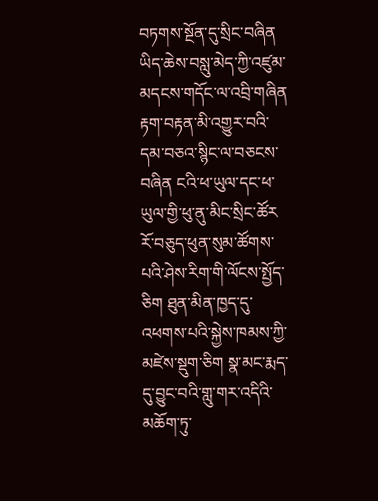བཏགས་སྔོན་དུ་སྲིང་བཞིན ཡིད་ཆེས་བསླུ་མེད་ཀྱི་འཛུམ་མདངས་གདོང་ལ་འབྲི་གཞིན རྟག་བརྟན་མི་འགྱུར་བའི་དམ་བཅའ་སྙིང་ལ་བཅངས་བཞིན ངའི་ཕ་ཡུལ་དང་ཕ་ཡུལ་གྱི་ཕུ་ནུ་མིང་སྲིང་ཚོར རོ་བཅུད་ཕུན་སུམ་ཚོགས་པའི་ཤེས་རིག་གི་ལོངས་སྤྱོད་ཅིག ཐུན་མིན་ཁྱད་དུ་འཕགས་པའི་སྐྱེས་ཁམས་ཀྱི་མཛེས་སྡུག་ཅིག སྣ་མང་རྨད་དུ་བྱུང་བའི་གླུ་གར་འདིའི་མཆོག་ཏུ་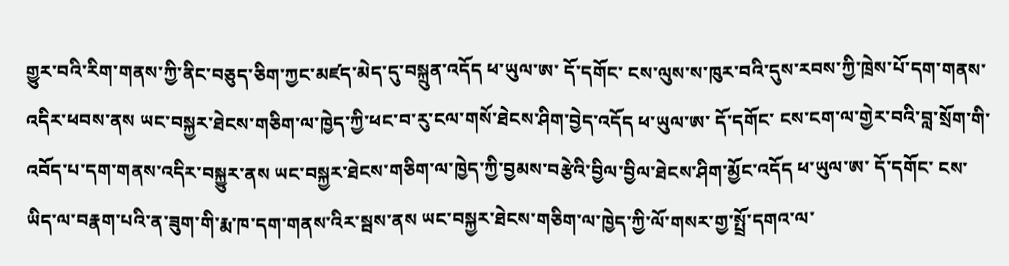གྱུར་བའི་རིག་གནས་ཀྱི་ནིང་བཅུད་ཅིག་ཀྱང་མཛད་མེད་དུ་བསྐྲུན་འདོད ཕ་ཡུལ་ཨ་ དོ་དགོང་ ངས་ལུས་ས་ཁུར་བའི་དུས་རབས་ཀྱི་ཁྲེས་པོ་དག་གནས་འདིར་ཕབས་ནས ཡང་བསྐྱར་ཐེངས་གཅིག་ལ་ཁྱེད་ཀྱི་ཕང་བ་རུ་ངལ་གསོ་ཐེངས་ཤིག་བྱེད་འདོད ཕ་ཡུལ་ཨ་ དོ་དགོང་ ངས་ངག་ལ་གྱེར་བའི་བླ་སྲོག་གི་འབོད་པ་དག་གནས་འདིར་བསྐྱུར་ནས ཡང་བསྐྱར་ཐེངས་གཅིག་ལ་ཁྱེད་ཀྱི་བྱམས་བརྩེའི་བྱིལ་བྱིལ་ཐེངས་ཤིག་མྱོང་འདོད ཕ་ཡུལ་ཨ་ དོ་དགོང་ ངས་ཡིད་ལ་བརྣག་པའི་ན་ཟུག་གི་རྨ་ཁ་དག་གནས་འིར་སྦས་ནས ཡང་བསྐྱར་ཐེངས་གཅིག་ལ་ཁྱེད་ཀྱི་ལོ་གསར་གྱ་སྤྲོ་དགའ་ལ་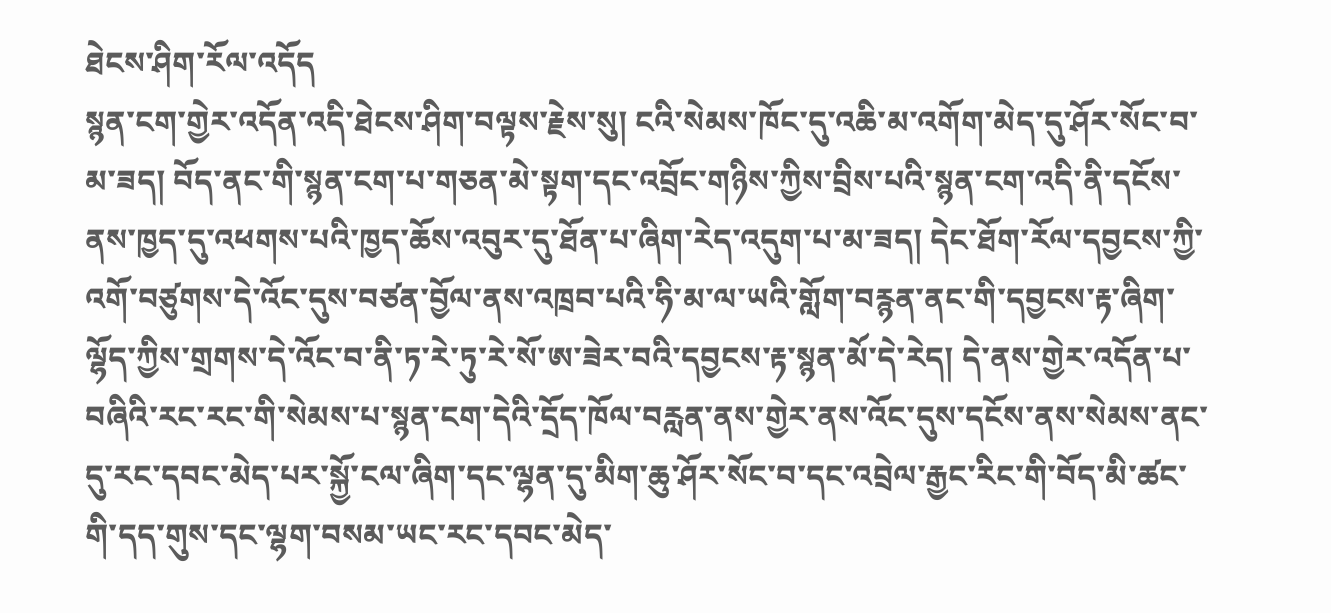ཐེངས་ཤིག་རོལ་འདོད
སྙན་ངག་གྱེར་འདོན་འདི་ཐེངས་ཤིག་བལྟས་རྗེས་སུ། ངའི་སེམས་ཁོང་དུ་འཆི་མ་འགོག་མེད་དུ་ཤོར་སོང་བ་མ་ཟད། བོད་ནང་གི་སྙན་ངག་པ་གཅན་མེ་སྟག་དང་འབྲོང་གཉིས་ཀྱིས་བྲིས་པའི་སྙན་ངག་འདི་ནི་དངོས་ནས་ཁྱད་དུ་འཕགས་པའི་ཁྱད་ཆོས་འབུར་དུ་ཐོན་པ་ཞིག་རེད་འདུག་པ་མ་ཟད། དེང་ཐོག་རོལ་དབྱངས་ཀྱི་འགོ་བཙུགས་དེ་འོང་དུས་བཙན་བྱོལ་ནས་འཁྲབ་པའི་ཧི་མ་ལ་ཡའི་གློག་བརྙན་ནང་གི་དབྱངས་རྟ་ཞིག་ལྷོད་ཀྱིས་གྲགས་དེ་འོང་བ་ནི་ཏ་རེ་ཏུ་རེ་སོ་ཨ་ཟེར་བའི་དབྱངས་རྟ་སྙན་མོ་དེ་རེད། དེ་ནས་གྱེར་འདོན་པ་བཞིའི་རང་རང་གི་སེམས་པ་སྙན་ངག་དེའི་དྲོད་ཁོལ་བརླན་ནས་གྱེར་ནས་འོང་དུས་དངོས་ནས་སེམས་ནང་དུ་རང་དབང་མེད་པར་སྐྱོ་ངལ་ཞིག་དང་ལྷན་དུ་མིག་ཆུ་ཤོར་སོང་བ་དང་འབྲེལ་རྒྱང་རིང་གི་བོད་མི་ཚང་གི་དད་གུས་དང་ལྷག་བསམ་ཡང་རང་དབང་མེད་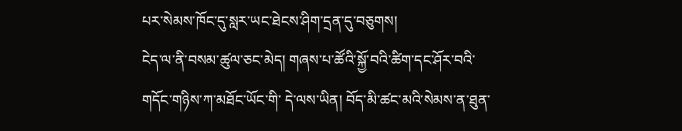པར་སེམས་ཁོང་དུ་སླར་ཡང་ཐེངས་ཤིག་དྲན་དུ་བཅུགས།
ངེད་ལ་ནི་བསམ་ཚུལ་ཅང་མེད། གཞས་པ་ཚོའི་སྐྱོ་བའི་ཚིག་དང་ཤོར་བའི་གདོང་གཉིས་ཀ་མཐོང་ཡོང་གི་ དེ་ལས་ཡིན། བོད་མི་ཚང་མའི་སེམས་ན་ཐུན་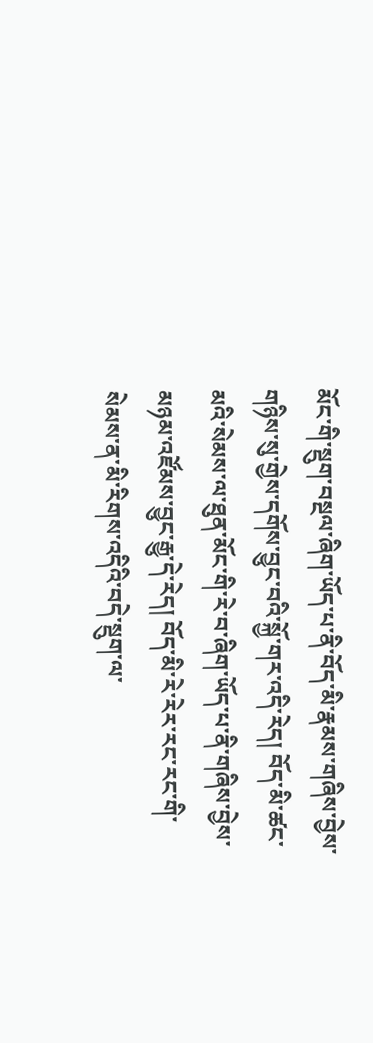མོང་གི་སྡུག་བསྔལ་ཞིག་ཡོད་པ་ནི་བོད་མི་རྣམས་གཞིས་བྱེས་གཉིས་སུ་གྱེས་དགོས་བྱུང་བའི་སྐྱོ་གར་འདི་རེད། བོད་མི་ཚང་མའི་སེམས་ལ་ཐུན་མོང་གི་རེ་བ་ཞིག་ཡོད་པ་ནི་གཞིས་བྱེས་མཉམ་འཛོམས་བྱུང་རྒྱུ་དེ་རེད། བོད་མི་རེ་རེར་རང་རང་གི་སེམས་ན་མི་རིགས་འདིའི་བདེ་སྡུག་ལ་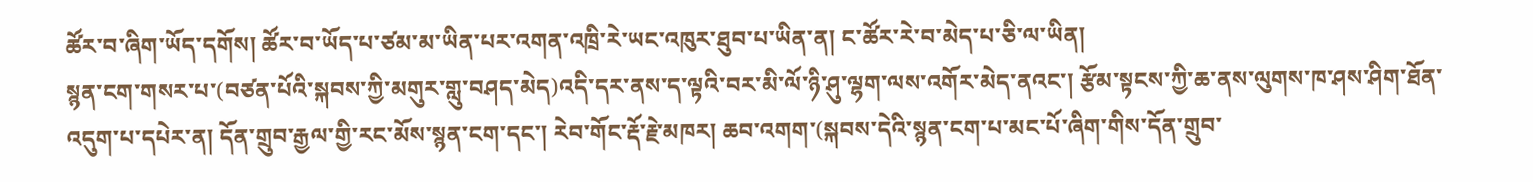ཚོར་བ་ཞིག་ཡོད་དགོས། ཚོར་བ་ཡོད་པ་ཙམ་མ་ཡིན་པར་འགན་འཁྲི་རེ་ཡང་འཁུར་ཐུབ་པ་ཡིན་ན། ང་ཚོར་རེ་བ་མེད་པ་ཅི་ལ་ཡིན།
སྙན་ངག་གསར་པ་(བཙན་པོའི་སྐབས་ཀྱི་མགུར་གླུ་བཤད་མེད)འདི་དར་ནས་ད་ལྟའི་བར་མི་ལོ་ཉི་ཤུ་ལྷག་ལས་འགོར་མེད་ནའང་། རྩོམ་སྟངས་ཀྱི་ཆ་ནས་ལུགས་ཁ་ཤས་ཤིག་ཐོན་འདུག་པ་དཔེར་ན། དོན་གྲུབ་རྒྱལ་གྱི་རང་མོས་སྙན་ངག་དང་། རེབ་གོང་རྡོ་རྗེ་མཁར། ཆབ་འགག་(སྐབས་དེའི་སྙན་ངག་པ་མང་པོ་ཞིག་གིས་དོན་གྲུབ་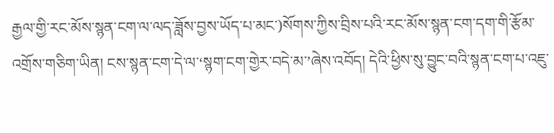རྒྱལ་གྱི་རང་མོས་སྙན་ངག་ལ་ལད་ཟློས་བྱས་ཡོད་པ་མང་)སོགས་ཀྱིས་བྲིས་པའི་རང་མོས་སྙན་ངག་དག་གི་རྩོམ་འགྲོས་གཅིག་ཡིན། ངས་སྙན་ངག་དེ་ལ་‘སྙག་ངག་གྱེར་བདེ་མ་’ཞེས་འབོད། དེའི་ཕྱིས་སུ་བྱུང་བའི་སྙན་ངག་པ་འཇུ་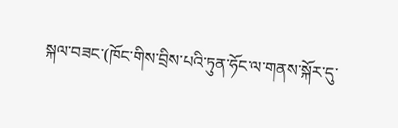སྐལ་བཟང་(ཁོང་གིས་བྲིས་པའི་ཏུན་ཧོང་ལ་གནས་སྐོར་དུ་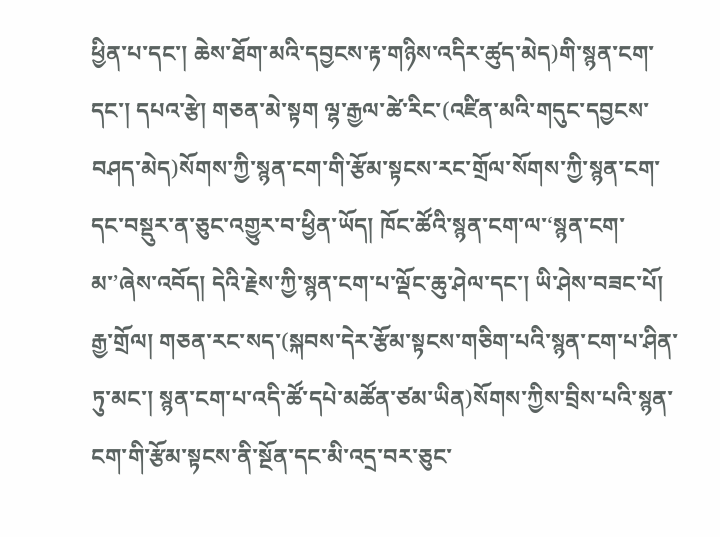ཕྱིན་པ་དང་། ཆེས་ཐོག་མའི་དབྱངས་རྟ་གཉིས་འདིར་ཚུད་མེད)གི་སྙན་ངག་དང་། དཔའ་རྩེ། གཅན་མེ་སྟག ལྷ་རྒྱལ་ཚེ་རིང་(འཛིན་མའི་གདུང་དབྱངས་བཤད་མེད)སོགས་ཀྱི་སྙན་ངག་གི་རྩོམ་སྟངས་རང་གྲོལ་སོགས་ཀྱི་སྙན་ངག་དང་བསྡུར་ན་ཅུང་འགྱུར་བ་ཕྱིན་ཡོད། ཁོང་ཚོའི་སྙན་ངག་ལ་‘སྙན་ངག་མ་’ཞེས་འབོད། དེའི་རྗེས་ཀྱི་སྙན་ངག་པ་ལྡོང་ཆུ་ཤེལ་དང་། ཡི་ཤེས་བཟང་པོ། རྒྱ་གྲོལ། གཅན་རང་སད་(སྐབས་དེར་རྩོམ་སྟངས་གཅིག་པའི་སྙན་ངག་པ་ཤིན་ཏུ་མང་། སྙན་ངག་པ་འདི་ཚོ་དཔེ་མཚོན་ཙམ་ཡིན)སོགས་ཀྱིས་བྲིས་པའི་སྙན་ངག་གི་རྩོམ་སྟངས་ནི་སྔོན་དང་མི་འདྲ་བར་ཅུང་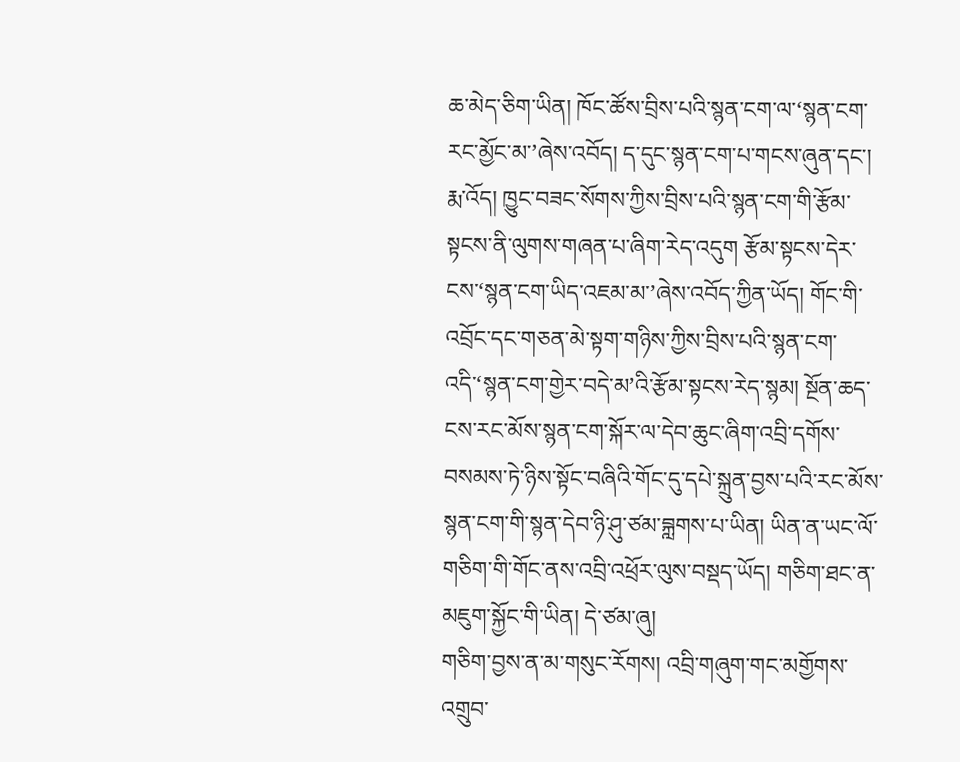ཆ་མེད་ཅིག་ཡིན། ཁོང་ཚོས་བྲིས་པའི་སྙན་ངག་ལ་‘སྙན་ངག་རང་མྱོང་མ་’ཞེས་འབོད། ད་དུང་སྙན་ངག་པ་གངས་ཞུན་དང་། རྨ་འོད། ཁྱུང་བཟང་སོགས་ཀྱིས་བྲིས་པའི་སྙན་ངག་གི་རྩོམ་སྟངས་ནི་ལུགས་གཞན་པ་ཞིག་རེད་འདུག རྩོམ་སྟངས་དེར་ངས་‘སྙན་ངག་ཡིད་འཇམ་མ་’ཞེས་འབོད་ཀྱིན་ཡོད། གོང་གི་འབྲོང་དང་གཅན་མེ་སྟག་གཉིས་ཀྱིས་བྲིས་པའི་སྙན་ངག་འདི་‘སྙན་ངག་གྱེར་བདེ་མ’འི་རྩོམ་སྟངས་རེད་སྙམ། སྔོན་ཆད་ངས་རང་མོས་སྙན་ངག་སྐོར་ལ་དེབ་ཆུང་ཞིག་འབྲི་དགོས་བསམས་ཏེ་ཉིས་སྟོང་བཞིའི་གོང་དུ་དཔེ་སྐྲུན་བྱས་པའི་རང་མོས་སྙན་ངག་གི་སྙན་དེབ་ཉི་ཤུ་ཙམ་བྐླགས་པ་ཡིན། ཡིན་ན་ཡང་ལོ་གཅིག་གི་གོང་ནས་འབྲི་འཕྲོར་ལུས་བསྡད་ཡོད། གཅིག་ཐང་ན་མཇུག་སྐྱོང་གི་ཡིན། དེ་ཙམ་ཞུ།
གཅིག་བྱས་ན་མ་གསུང་རོགས། འབྲི་གཞུག་གང་མགྱོགས་འགྲུབ་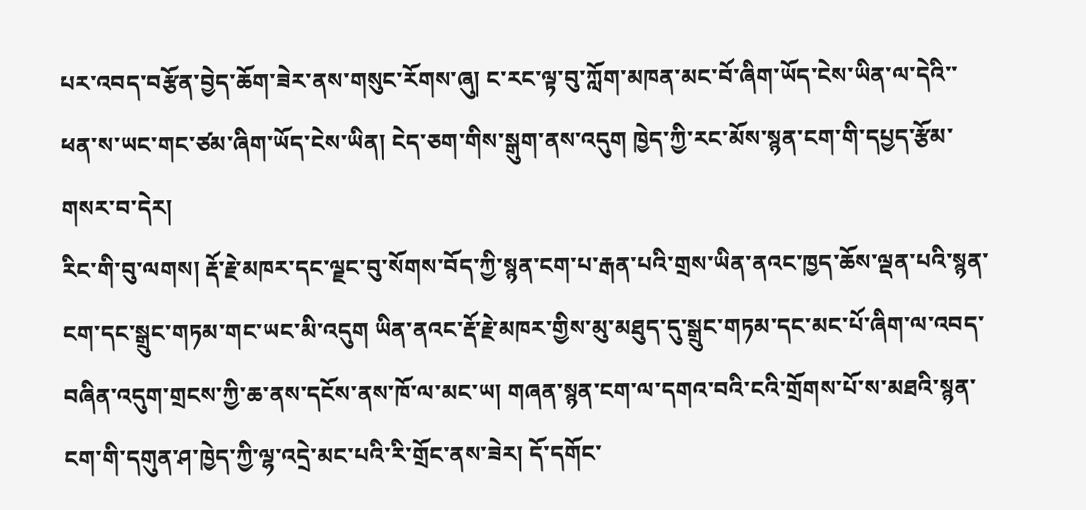པར་འབད་བརྩོན་བྱེད་ཆོག་ཟེར་ནས་གསུང་རོགས་ཞུ། ང་རང་ལྟ་བུ་ཀློག་མཁན་མང་བོ་ཞིག་ཡོད་ངེས་ཡིན་ལ་དེའི་་ཕན་ས་ཡང་གང་ཙམ་ཞིག་ཡོད་ངེས་ཡིན། ངེད་ཅག་གིས་སྒུག་ནས་འདུག ཁྱེད་ཀྱི་རང་མོས་སྙན་ངག་གི་དཔྱད་རྩོམ་གསར་བ་དེར།
རིང་གི་བུ་ལགས། རྡོ་རྗེ་མཁར་དང་ལྗང་བུ་སོགས་བོད་ཀྱི་སྙན་ངག་པ་རྒན་པའི་གྲས་ཡིན་ནའང་ཁྱད་ཆོས་ལྡན་པའི་སྙན་ངག་དང་སྒྲུང་གཏམ་གང་ཡང་མི་འདུག ཡིན་ནའང་རྡོ་རྗེ་མཁར་གྱིས་མུ་མཐུད་དུ་སྒྲུང་གཏམ་དང་མང་པོ་ཞིག་ལ་འབད་བཞིན་འདུག་གྲངས་ཀྱི་ཆ་ནས་དངོས་ནས་ཁོ་ལ་མང་ཡ། གཞན་སྙན་ངག་ལ་དགའ་བའི་ངའི་གྲོགས་པོ་ས་མཐའི་སྙན་ངག་གི་དགུན་ཤ་ཁྱེད་ཀྱི་ལྷ་འདྲེ་མང་པའི་རི་གྲོང་ནས་ཟེར། དོ་དགོང་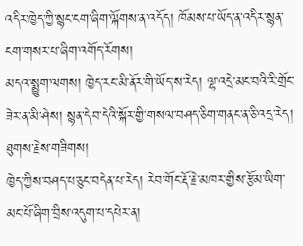འདིར་ཁྱེད་ཀྱི་སྙང་ངག་ཞིག་ལྐོགས་ན་འདོད། ཁོམས་པ་ཡོད་ན་འདིར་སྙན་ངག་གསར་པ་ཞིག་འགོད་རོགས།
མདའ་སྨྱུག་ལགས། ཁྱེད་རང་མི་ནོར་གི་ཡོད་ས་རེད། ལྷ་འདྲེ་མང་བའི་རི་གྲོང་ཟེར་ན་མི་ཤེས། སྙན་དེབ་དེའི་སྐོར་གྱི་གསལ་བཤད་ཅིག་གནང་ན་ཅི་འདྲ་རེད། ཐུགས་རྗེས་གཟིགས།
ཁྱེད་ཀྱིས་བཤད་པ་ཅུང་བདེན་པ་རེད། རེབ་གོང་རྡོ་རྗེ་མཁར་གྱིས་རྩོམ་ཡིག་མང་པོ་ཞིག་བྲིས་འདུག་པ་དཔེར་ན།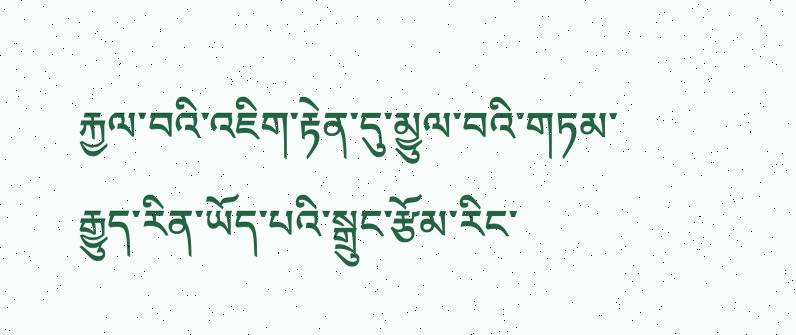རྐྱལ་བའི་འཇིག་རྟེན་དུ་མྱུལ་བའི་གཏམ་རྒྱུད་རིན་ཡོད་པའི་སྒྲུང་རྩོམ་རིང་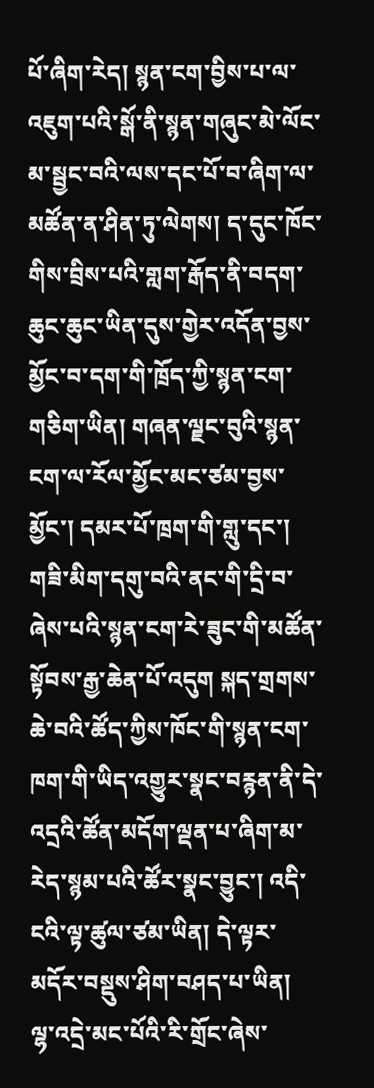པོ་ཞིག་རེད། སྙན་ངག་བྱིས་པ་ལ་འཇུག་པའི་སྒོ་ནི་སྙན་གཞུང་མེ་ལོང་མ་སྦྱང་བའི་ལས་དང་པོ་བ་ཞིག་ལ་མཚོན་ན་ཤིན་ཏུ་ལེགས། ད་དུང་ཁོང་གིས་བྲིས་པའི་གླག་རྒོད་ནི་བདག་ཆུང་ཆུང་ཡིན་དུས་གྱེར་འདོན་བྱས་མྱོང་བ་དག་གི་ཁྲོད་ཀྱི་སྙན་ངག་གཅིག་ཡིན། གཞན་ལྗང་བུའི་སྙན་ངག་ལ་རོལ་མྱོང་མང་ཙམ་བྱས་མྱོང་། དམར་པོ་ཁྲག་གི་གླུ་དང་། གཟི་མིག་དགུ་བའི་ནང་གི་དྲི་བ་ཞེས་པའི་སྙན་ངག་རེ་ཟུང་གི་མཚོན་སྟོབས་རྒྱ་ཆེན་པོ་འདུག སྐད་གྲགས་ཆེ་བའི་ཚོད་ཀྱིས་ཁོང་གི་སྙན་ངག་ཁག་གི་ཡིད་འགྱུར་སྣང་བརྙན་ནི་དེ་འདྲའི་ཚོན་མདོག་ལྡན་པ་ཞིག་མ་རེད་སྙམ་པའི་ཚོར་སྣང་བྱུང་། འདི་ངའི་ལྟ་ཚུལ་ཙམ་ཡིན། དེ་ལྟར་མདོར་བསྡུས་ཤིག་བཤད་པ་ཡིན།
ལྷ་འདྲེ་མང་པོའི་རི་གྲོང་ཞེས་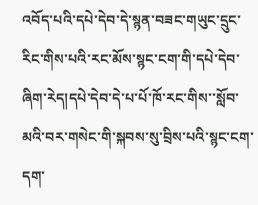འབོད་པའི་དཔེ་དེབ་དེ་སྙན་བཟང་གཡུང་དྲུང་རིང་གིས་པའི་རང་མོས་སྙང་ངག་གི་དཔེ་དེབ་ཞིག་རེད།དཔེ་དེབ་དེ་པ་པོ་ཁོ་རང་གིས་་སློབ་མའི་བར་གསེང་གི་སྐབས་སུ་བྲིས་པའི་སྙང་ངག་དག་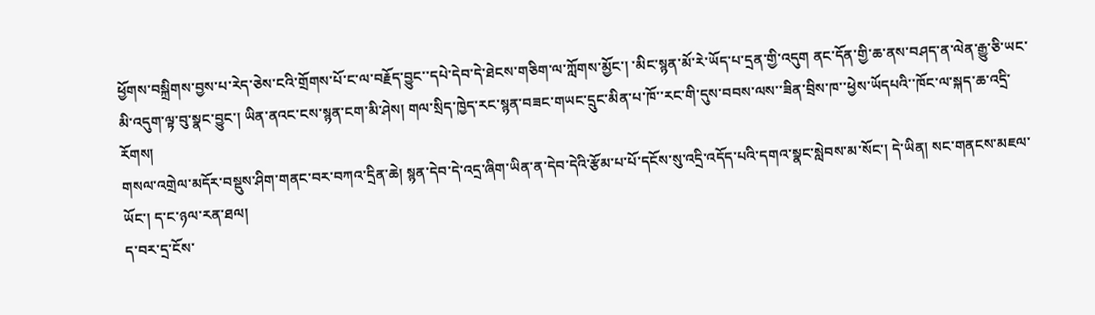ཕྱོགས་བསྐྲིགས་བྱས་པ་རེད་ཅེས་ངའི་གྲོགས་པོ་ང་ལ་བརྗོད་བྱུང་་དཔེ་དེབ་དེ་ཐེངས་གཅིག་ལ་ཀློགས་མྱོང་། ་མིང་སྙན་མོ་རེ་ཡོད་པ་དྲན་གྱི་འདུག ནང་དོན་གྱི་ཆ་ནས་བཤད་ན་ལེན་རྒྱུ་ཅི་ཡང་མི་འདུག་ལྟ་བུ་སྣང་བྱུང་། ཡིན་ནའང་ངས་སྙན་ངག་མི་ཤེས། གལ་སྲིད་ཁྱེད་རང་སྙན་བཟང་གཡང་དྲུང་མིན་པ་ཁོ་་རང་གི་དུས་བབས་ལས་་ཟིན་བྲིས་ཁ་་ཕྱེས་ཡོདཔའི་་ཁོང་ལ་སྐད་ཆ་འདྲི་རོགས།
གསལ་འགྲེལ་མདོར་བསྡུས་ཤིག་གནང་བར་བཀའ་དྲིན་ཆེ། སྙན་དེབ་དེ་འདྲ་ཞིག་ཡིན་ན་དེབ་དེའི་རྩོམ་པ་པོ་དངོས་སུ་འདྲི་འདོད་པའི་དགའ་སྣང་སླེབས་མ་སོང་། དེ་ཡིན། སང་གནངས་མཇལ་ཡོང་། ད་ང་ཉལ་རན་ཐལ།
ད་བར་དྲ་ངོས་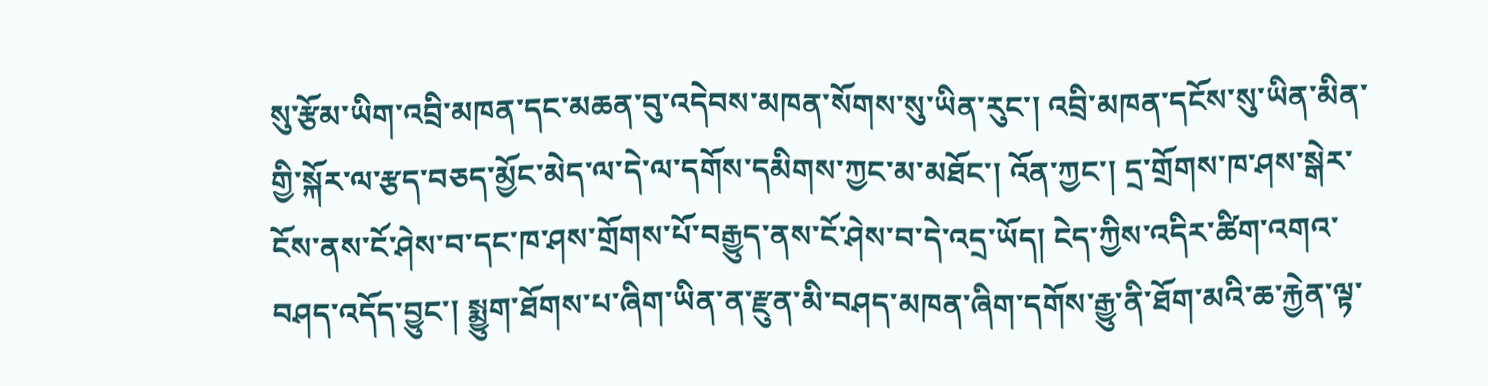སུ་རྩོམ་ཡིག་འབྲི་མཁན་དང་མཆན་བུ་འདེབས་མཁན་སོགས་སུ་ཡིན་རུང་། འབྲི་མཁན་དངོས་སུ་ཡིན་མིན་གྱི་སྐོར་ལ་རྩད་བཅད་མྱོང་མེད་ལ་དེ་ལ་དགོས་དམིགས་ཀྱང་མ་མཐོང་། འོན་ཀྱང་། དྲ་གྲོགས་ཁ་ཤས་སྒེར་ངོས་ནས་ངོ་ཤེས་བ་དང་ཁ་ཤས་གྲོགས་པོ་བརྒྱུད་ནས་ངོ་ཤེས་བ་དེ་འདྲ་ཡོད། ངེད་ཀྱིས་འདིར་ཚིག་འགའ་བཤད་འདོད་བྱུང་། སྨྱུག་ཐོགས་པ་ཞིག་ཡིན་ན་རྫུན་མི་བཤད་མཁན་ཞིག་དགོས་རྒྱུ་ནི་ཐོག་མའི་ཆ་རྐྱེན་ལྟ་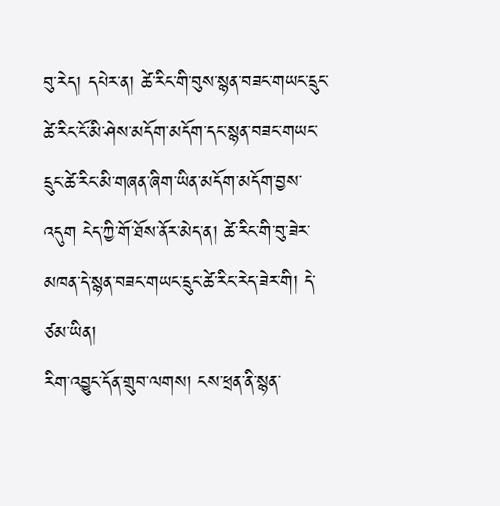བུ་རེད། དཔེར་ན། ཚེ་རིང་གི་བུས་སྙན་བཟང་གཡང་དྲུང་ཚེ་རིང་ངོ་མི་ཤེས་མདོག་མདོག་དང་སྙན་བཟང་གཡང་དྲུང་ཚེ་རིང་མི་གཞན་ཞིག་ཡིན་མདོག་མདོག་བྱས་འདུག ངེད་ཀྱི་གོ་ཐོས་ནོར་མེད་ན། ཚེ་རིང་གི་བུ་ཟེར་མཁན་དེ་སྙན་བཟང་གཡང་དྲུང་ཚེ་རིང་རེད་ཟེར་གི། དེ་ཙམ་ཡིན།
རིག་འབྱུང་དོན་གྲུབ་ལགས། ངས་ཕྲན་ནི་སྙན་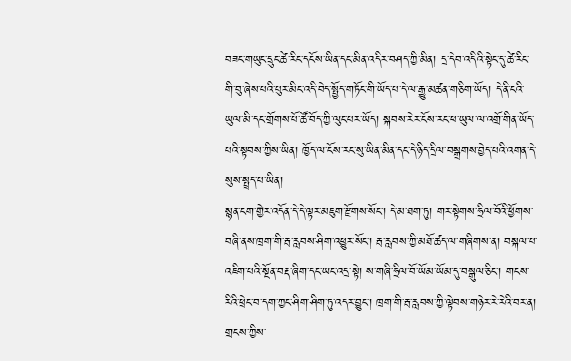བཟང་གཡུང་དྲུང་ཚེ་རིང་དངོས་ཡིན་དང་མིན་འདིར་བཤད་ཀྱི་མིན། དྲ་དེབ་འདིའི་སྟེང་དུ་ཚེ་རིང་གི་བུ་ཞེས་པའི་པུར་མིང་འདི་བེད་སྤྱོད་གཏོང་གི་ཡོད་པ་དེ་ལ་རྒྱུ་མཚན་གཅིག་ཡོད། དེ་ནི་ངའི་ཡུལ་མི་དང་གྲོགས་པོ་ཚོ་བོད་ཀྱི་ལུང་པར་ཡོད། སྐབས་རེར་ངོས་རང་ཕ་ཡུལ་ལ་འགྲོ་གིན་ཡོད་པའི་སྟབས་ཀྱིས་ཡིན། ཁྱོད་ལ་ངོས་རང་སུ་ཡིན་མིན་དང་དེ་ཉིད་དྲིལ་བསྒྲགས་བྱེད་པའི་འགན་དེ་སུས་སྤྲད་པ་ཡིན།
སྙན་ངག་གྱེར་འདོན་དེ་དེ་ལྟར་མཇུག་རྫོགས་སོང་། དེ་མ་ཐག་ཏུ། གར་སྟེགས་ཧྲིལ་བོའི་ཕྱོགས་བཞི་ནས་ཁྲག་གི་རྦ་རླབས་ཤིག་འཕྱུར་སོང་། རྦ་རླབས་ཀྱི་མཐོ་ཚད་ལ་གཞིགས་ན། བསྐལ་པ་འཇིག་པའི་སྔོན་བརྡ་ཞིག་དང་ཡང་འདྲ་སྟེ། ས་གཞི་ཧྲིལ་བོ་ཡོམ་ཡོམ་དུ་བསྒུལ་ཅིང་། གངས་རིའི་ཕྲེང་བ་དག་ཀྱང་ཤིག་ཤིག་ཏུ་འདར་བྱུང་། ཁྲག་གི་རྦ་རླབས་ཀྱི་ལྟེབས་གཉེར་རེ་རེའི་བར་ན། གྲངས་ཀྱིས་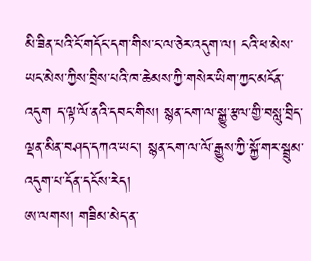མི་ཟིན་པའི་ངོ་གདོང་དག་གིས་ང་ལ་ཅེར་འདུག་ལ། ངའི་ཕ་མེས་ཡང་མེས་ཀྱིས་བྲིས་པའི་ཁ་ཆེམས་ཀྱི་གསེར་ཡིག་ཀྱང་མངོན་འདུག ད་ལྟ་ལོ་ནའི་དབང་གིས། སྙན་ངག་ལ་སྒྱུ་རྩལ་གྱི་བསླུ་བྲིད་ལྡན་མིན་བཤད་དཀའ་ཡང་། སྙན་ངག་ལ་ལོ་རྒྱུས་ཀྱི་སྐྱོ་གར་སྦྲུམ་འདུག་པ་དོན་དངོས་རེད།
ཨ་ལགས། གཟིམ་མེད་ན་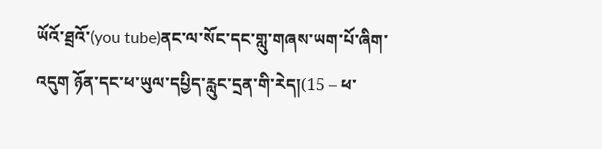ཡོའོ་ཐྲའོ་(you tube)ནང་ལ་སོང་དང་གླུ་གཞས་ཡག་པོ་ཞིག་འདུག ཉོན་དང་ཕ་ཡུལ་དཔྱིད་རླུང་དྲན་གི་རེད།(15 – ཕ་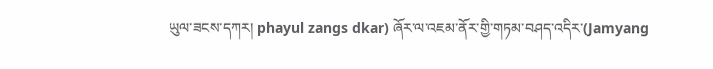ཡུལ་ཟངས་དཀར། phayul zangs dkar) ཞོར་ལ་འཇམ་ནོར་གྱི་གཏམ་བཤད་འདིར་(Jamyang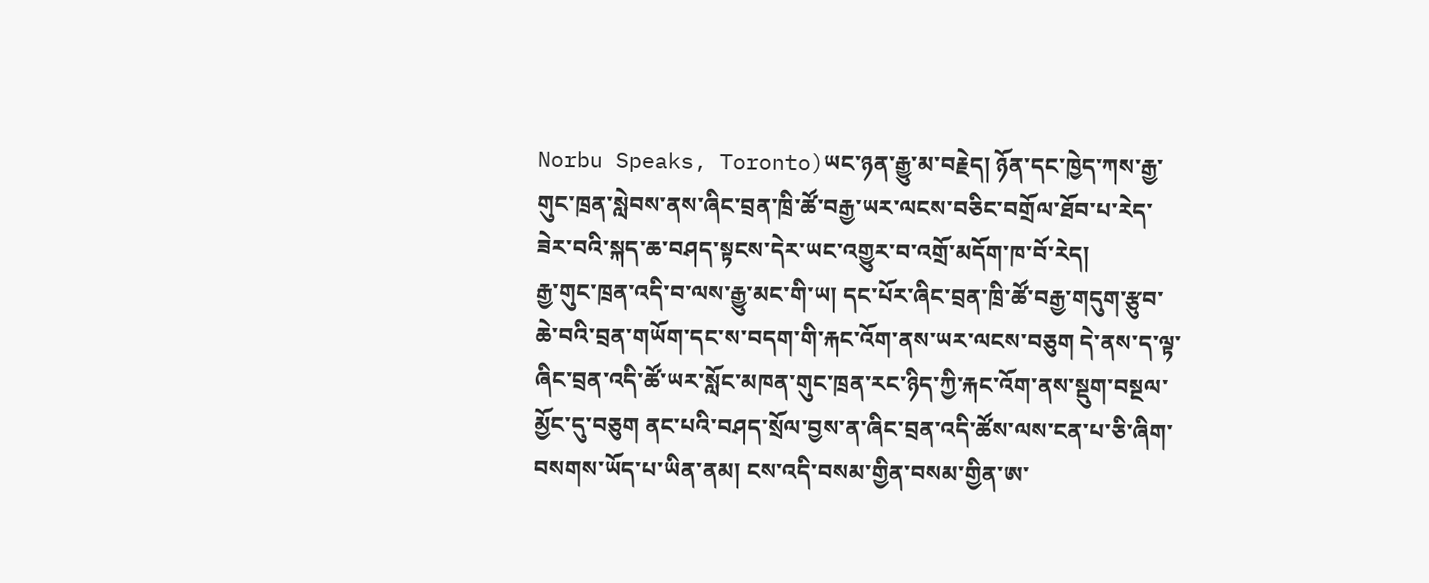Norbu Speaks, Toronto)ཡང་ཉན་རྒྱུ་མ་བརྗེད། ཉོན་དང་ཁྱེད་ཀས་རྒྱ་གུང་ཁྲན་སླེབས་ནས་ཞིང་བྲན་ཁྲི་ཚོ་བརྒྱ་ཡར་ལངས་བཅིང་བགྲོལ་ཐོབ་པ་རེད་ཟེར་བའི་སྐད་ཆ་བཤད་སྟངས་དེར་ཡང་འགྱུར་བ་འགྲོ་མདོག་ཁ་བོ་རེད།
རྒྱ་གུང་ཁྲན་འདི་བ་ལས་རྒྱུ་མང་གི་ཡ། དང་པོར་ཞིང་བྲན་ཁྲི་ཚོ་བརྒྱ་གདུག་རྩུབ་ཆེ་བའི་བྲན་གཡོག་དང་ས་བདག་གི་རྐང་འོག་ནས་ཡར་ལངས་བཅུག དེ་ནས་ད་ལྟ་ཞིང་བྲན་འདི་ཚོ་ཡར་སློང་མཁན་གུང་ཁྲན་རང་ཉིད་ཀྱི་རྐང་འོག་ནས་སྡུག་བསྔལ་མྱོང་དུ་བཅུག ནང་པའི་བཤད་སྲོལ་བྱས་ན་ཞིང་བྲན་འདི་ཚོས་ལས་ངན་པ་ཅི་ཞིག་བསགས་ཡོད་པ་ཡིན་ནམ། ངས་འདི་བསམ་གྱིན་བསམ་གྱིན་ཨ་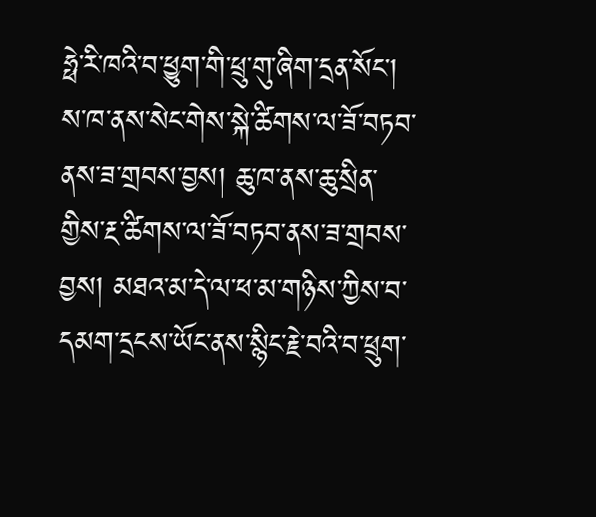ཧྥེ་རི་ཁའི་བ་ཕྱུག་གི་ཕྲུ་གུ་ཞིག་དྲན་སོང་། ས་ཁ་ནས་སེང་གེས་སྐེ་ཚིགས་ལ་ཟོ་བཏབ་ནས་ཟ་གྲབས་བྱས། ཆུ་ཁ་ནས་ཆུ་སྲིན་གྱིས་རྔ་ཚིགས་ལ་ཟོ་བཏབ་ནས་ཟ་གྲབས་བྱས། མཐའ་མ་དེ་ལ་ཕ་མ་གཉིས་ཀྱིས་བ་དམག་དྲངས་ཡོང་ནས་སྙིང་རྗེ་བའི་བ་ཕྲུག་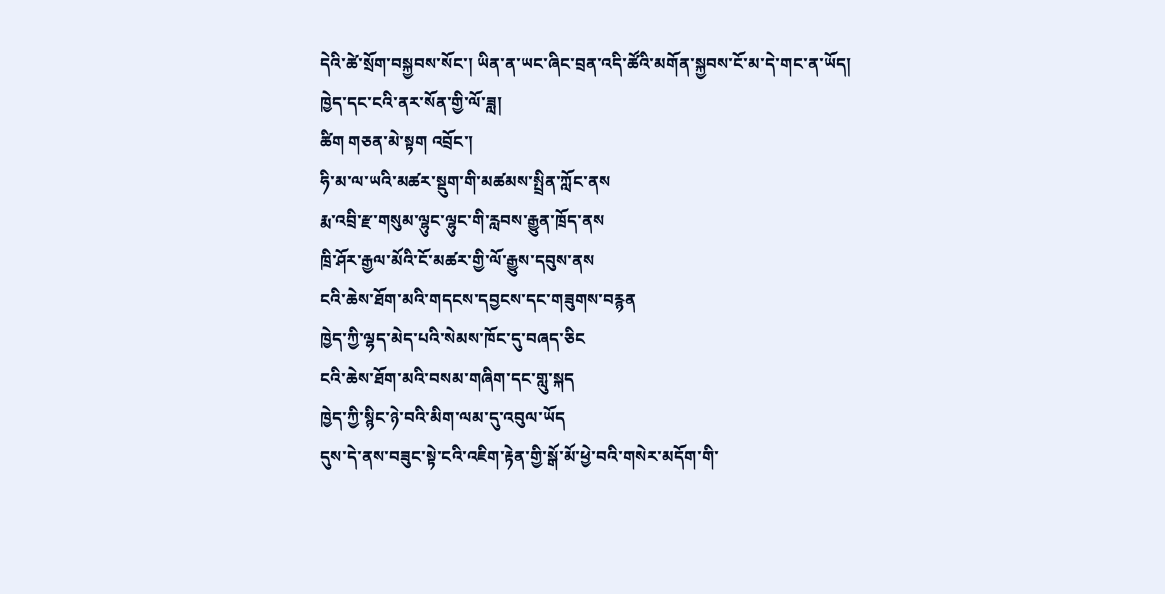དེའི་ཚེ་སྲོག་བསྐྱབས་སོང་། ཡིན་ན་ཡང་ཞིང་བྲན་འདི་ཚོའི་མགོན་སྐྱབས་ངོ་མ་དེ་གང་ན་ཡོད།
ཁྱེད་དང་ངའི་ནར་སོན་གྱི་ལོ་ཟླ།
ཚིག གཅན་མེ་སྟག འབྲོང་།
ཧི་མ་ལ་ཡའི་མཚར་སྡུག་གི་མཚམས་སྤྲིན་ཀློང་ནས
རྨ་འབྲི་རྫ་གསུམ་ལྷུང་ལྷུང་གི་རླབས་རྒྱུན་ཁྲོད་ནས
ཁྲི་ཤོར་རྒྱལ་མོའི་ངོ་མཚར་གྱི་ལོ་རྒྱུས་དབུས་ནས
ངའི་ཆེས་ཐོག་མའི་གདངས་དབྱངས་དང་གཟུགས་བརྙན
ཁྱེད་ཀྱི་ལྷད་མེད་པའི་སེམས་ཁོང་དུ་བཞད་ཅིང
ངའི་ཆེས་ཐོག་མའི་བསམ་གཞིག་དང་གླུ་སྐད
ཁྱེད་ཀྱི་སྙིང་ཉེ་བའི་མིག་ལམ་དུ་འབུལ་ཡོད
དུས་དེ་ནས་བཟུང་སྟེ་ངའི་འཇིག་རྟེན་གྱི་སྒོ་མོ་ཕྱེ་བའི་གསེར་མདོག་གི་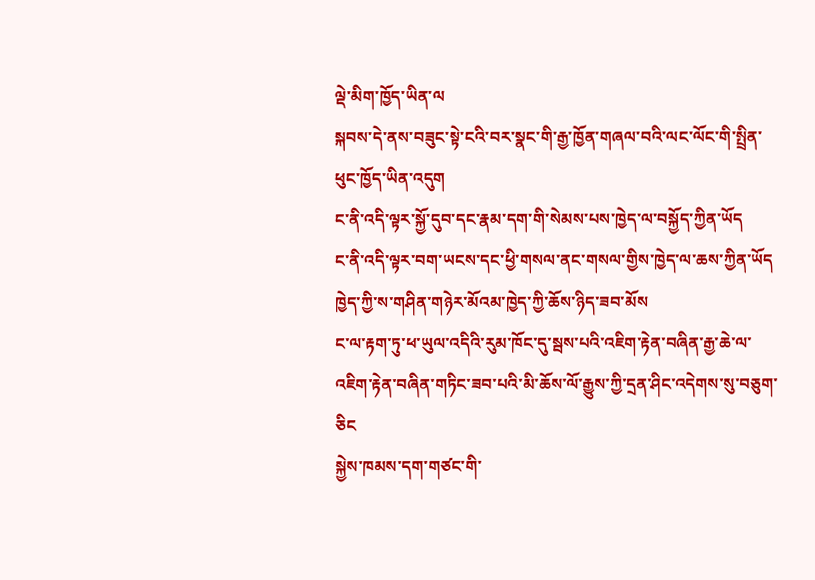ལྡེ་མིག་ཁྱོད་ཡིན་ལ
སྐབས་དེ་ནས་བཟུང་སྟེ་ངའི་བར་སྣང་གི་རྒྱ་ཁྱོན་གཞལ་བའི་ལང་ལོང་གི་སྤྲིན་ཕུང་ཁྱོད་ཡིན་འདུག
ང་ནི་འདི་ལྟར་སྐྱོ་དུབ་དང་རྣམ་དག་གི་སེམས་པས་ཁྱེད་ལ་བསྐྱོད་ཀྱིན་ཡོད
ང་ནི་འདི་ལྟར་བག་ཡངས་དང་ཕྱི་གསལ་ནང་གསལ་གྱིས་ཁྱེད་ལ་ཆས་ཀྱིན་ཡོད
ཁྱེད་ཀྱི་ས་གཤིན་གཉེར་མོའམ་ཁྱེད་ཀྱི་ཆོས་ཉིད་ཟབ་མོས
ང་ལ་རྟག་ཏུ་ཕ་ཡུལ་འདིའི་རུམ་ཁོང་དུ་སྦས་པའི་འཇིག་རྟེན་བཞིན་རྒྱ་ཆེ་ལ་འཇིག་རྟེན་བཞིན་གཏིང་ཟབ་པའི་མི་ཆོས་ལོ་རྒྱུས་ཀྱི་དྲན་ཤིང་འདེགས་སུ་བཅུག་ཅིང
སྐྱེས་ཁམས་དག་གཙང་གི་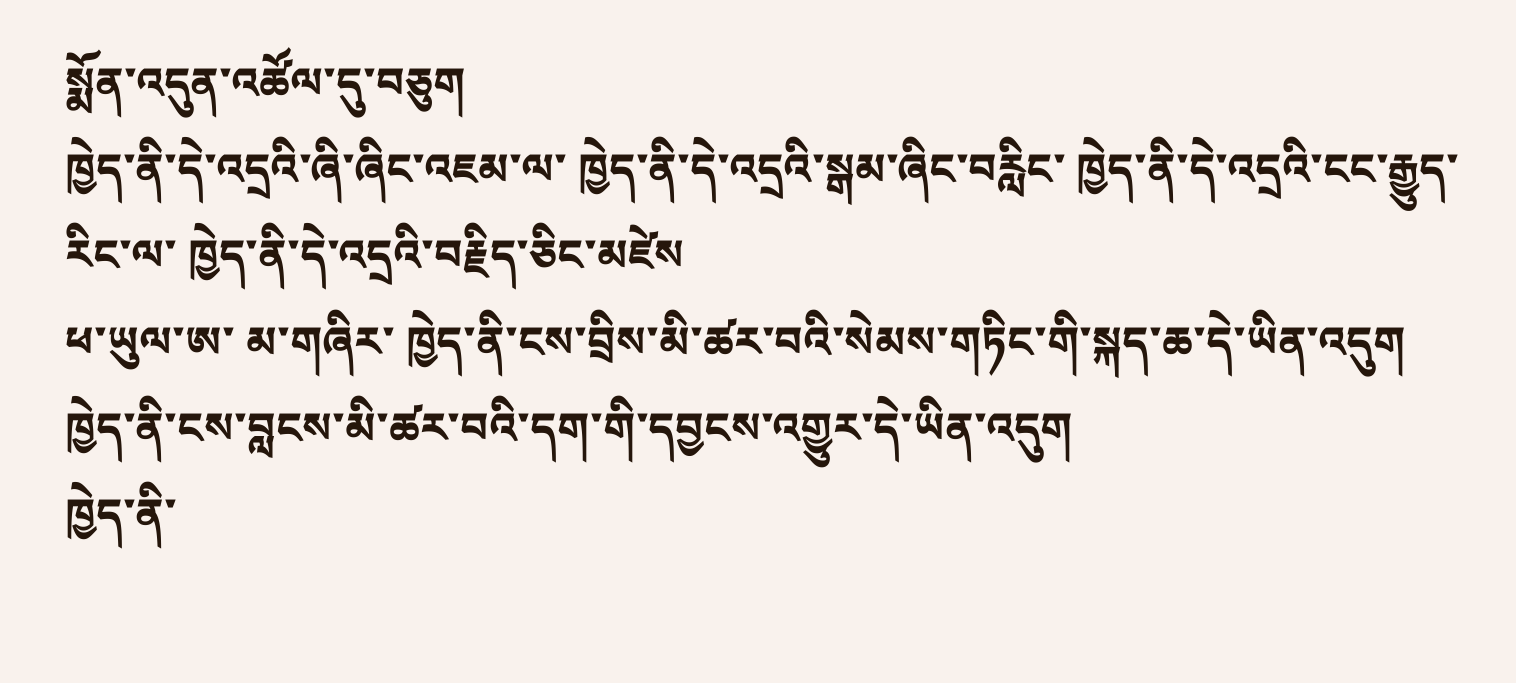སྨོན་འདུན་འཚོལ་དུ་བཅུག
ཁྱེད་ནི་དེ་འདྲའི་ཞི་ཞིང་འཇམ་ལ་ ཁྱེད་ནི་དེ་འདྲའི་སྒམ་ཞིང་བརླིང་ ཁྱེད་ནི་དེ་འདྲའི་ངང་རྒྱུད་རིང་ལ་ ཁྱེད་ནི་དེ་འདྲའི་བརྗིད་ཅིང་མཛེས
ཕ་ཡུལ་ཨ་ མ་གཞིར་ ཁྱེད་ནི་ངས་བྲིས་མི་ཚར་བའི་སེམས་གཏིང་གི་སྐད་ཆ་དེ་ཡིན་འདུག
ཁྱེད་ནི་ངས་བླངས་མི་ཚར་བའི་དག་གི་དབྱངས་འགྱུར་དེ་ཡིན་འདུག
ཁྱེད་ནི་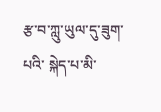རྩ་བ་ཀླུ་ཡུལ་དུ་ཟུག་པའི་ སྐེད་པ་མི་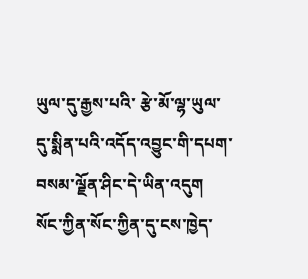ཡུལ་དུ་རྒྱས་པའི་ རྩེ་མོ་ལྷ་ཡུལ་དུ་སྨིན་པའི་འདོད་འབྱུང་གི་དཔག་བསམ་ལྗོན་ཤིང་དེ་ཡིན་འདུག
སོང་ཀྱིན་སོང་ཀྱིན་དུ་ངས་ཁྱེད་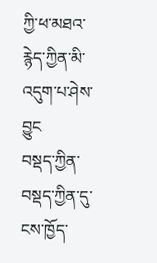ཀྱི་ཕ་མཐའ་རྙེད་ཀྱིན་མི་འདུག་པ་ཤེས་བྱུང
བསྡད་ཀྱིན་བསྡད་ཀྱིན་དུ་ངས་ཁྱོད་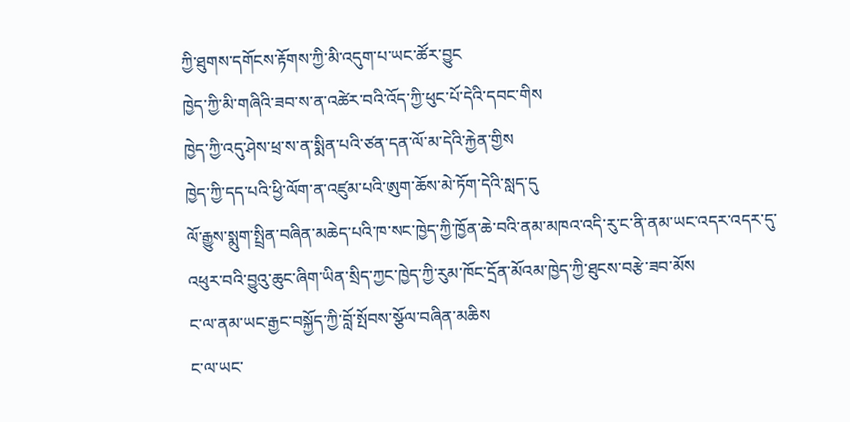ཀྱི་ཐུགས་དགོངས་རྟོགས་ཀྱི་མི་འདུག་པ་ཡང་ཚོར་བྱུང
ཁྱེད་ཀྱི་མི་གཞིའི་ཟབ་ས་ན་འཚེར་བའི་འོད་ཀྱི་ཕུང་པོ་དེའི་དབང་གིས
ཁྱེད་ཀྱི་འདུ་ཤེས་ཕྲ་ས་ན་སྨིན་པའི་ཙན་དན་ལོ་མ་དེའི་རྐྱེན་གྱིས
ཁྱེད་ཀྱི་དད་པའི་ཕྱི་ལོག་ན་འཛུམ་པའི་ཨུག་ཆོས་མེ་ཏོག་དེའི་སླད་དུ
ལོ་རྒྱུས་སྨུག་སྤྲིན་བཞིན་མཆེད་པའི་ཁ་སང་ཁྱེད་ཀྱི་ཁྱོན་ཆེ་བའི་ནམ་མཁའ་འདི་རུ་ང་ནི་ནམ་ཡང་འདར་འདར་དུ་འཕུར་བའི་བྱུའུ་ཆུང་ཞིག་ཡིན་སྲིད་ཀྱང་ཁྱེད་ཀྱི་རུམ་ཁོང་དྲོན་མོའམ་ཁྱེད་ཀྱི་ཐུངས་བརྩེ་ཟབ་མོས
ང་ལ་ནམ་ཡང་རྒྱང་བསྐྱོད་ཀྱི་བློ་སྤོབས་སྩོལ་བཞིན་མཆིས
ང་ལ་ཡང་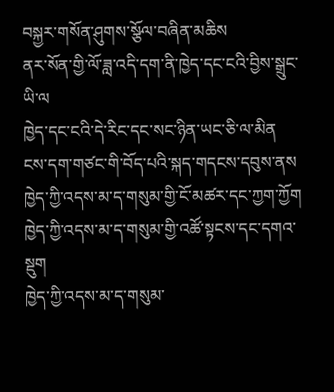བསྐྱར་གསོན་ཤུགས་སྩོལ་བཞིན་མཆིས
ནར་སོན་གྱི་ལོ་ཟླ་འདི་དག་ནི་ཁྱེད་དང་ངའི་བྱིས་སྒྲུང་ཡི་ལ
ཁྱེད་དང་ངའི་དེ་རིང་དང་སང་ཉིན་ཡང་ཅི་ལ་མིན
ངས་དག་གཙང་གི་བོད་པའི་སྐད་གདངས་དབུས་ནས
ཁྱེད་ཀྱི་འདས་མ་ད་གསུམ་གྱི་ངོ་མཚར་དང་ཀྱག་ཀྱོག
ཁྱེད་ཀྱི་འདས་མ་ད་གསུམ་གྱི་འཚོ་སྟངས་དང་དགའ་སྡུག
ཁྱེད་ཀྱི་འདས་མ་ད་གསུམ་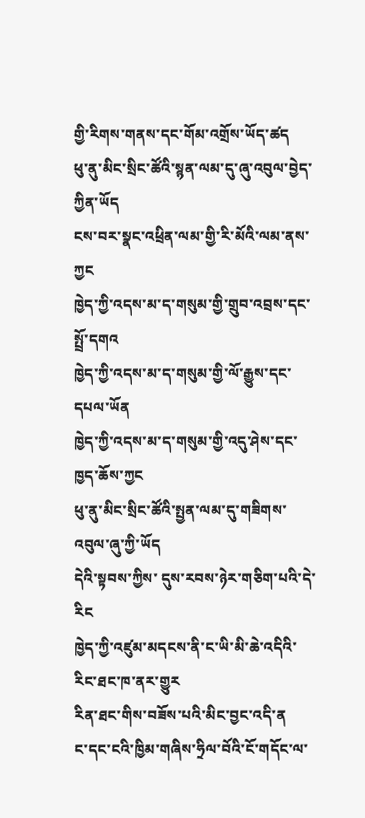གྱི་རིགས་གནས་དང་གོམ་འགྲོས་ཡོད་ཚད
ཕུ་ནུ་མིང་སྲིང་ཚོའི་སྙན་ལམ་དུ་ཞུ་འབུལ་བྱེད་ཀྱིན་ཡོད
ངས་བར་སྣང་འཕྲིན་ལམ་གྱི་རི་མོའི་ལམ་ནས་ཀྱང
ཁྱེད་ཀྱི་འདས་མ་ད་གསུམ་གྱི་གྲུབ་འབྲས་དང་སྤྲོ་དགའ
ཁྱེད་ཀྱི་འདས་མ་ད་གསུམ་གྱི་ལོ་རྒྱུས་དང་དཔལ་ཡོན
ཁྱེད་ཀྱི་འདས་མ་ད་གསུམ་གྱི་འདུ་ཤེས་དང་ཁྱད་ཆོས་ཀྱང
ཕུ་ནུ་མིང་སྲིང་ཚོའི་སྤྱན་ལམ་དུ་གཟིགས་འབུལ་ཞུ་ཀྱི་ཡོད
དེའི་སྟབས་ཀྱིས་ དུས་རབས་ཉེར་གཅིག་པའི་དེ་རིང
ཁྱེད་ཀྱི་འཛུམ་མདངས་ནི་ང་ཡི་མི་ཆེ་འདིའི་རིང་ཐང་ཁ་ནར་གྱུར
རིན་ཐང་གིས་བཟོས་པའི་མིང་བྱང་འདི་ན
ང་དང་ངའི་ཁྱིམ་གཞིས་ཧྲིལ་བོའི་ངོ་གདོང་ལ་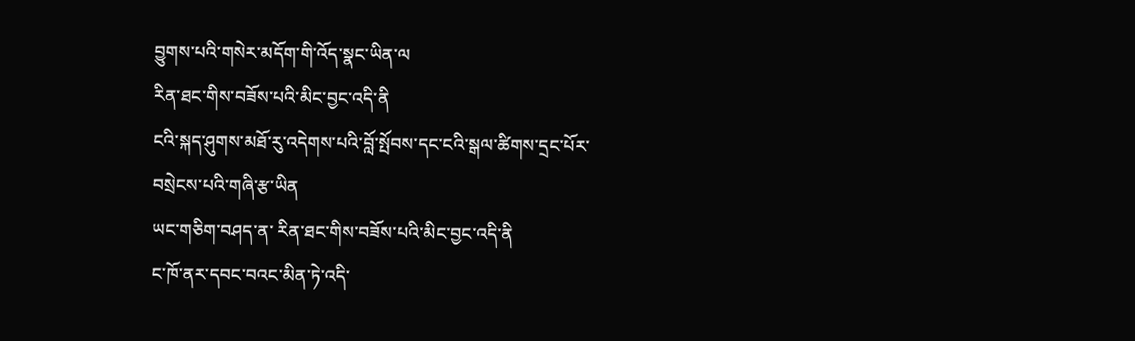བྱུགས་པའི་གསེར་མདོག་གི་འོད་སྣང་ཡིན་ལ
རིན་ཐང་གིས་བཟོས་པའི་མིང་བྱང་འདི་ནི
ངའི་སྐད་ཤུགས་མཐོ་རུ་འདེགས་པའི་བློ་སྤོབས་དང་ངའི་སྒལ་ཚིགས་དྲང་པོར་བསྲེངས་པའི་གཞི་རྩ་ཡིན
ཡང་གཅིག་བཤད་ན་ རིན་ཐང་གིས་བཟོས་པའི་མིང་བྱང་འདི་ནི
ང་ཁོ་ནར་དབང་བའང་མིན་ཏེ་འདི་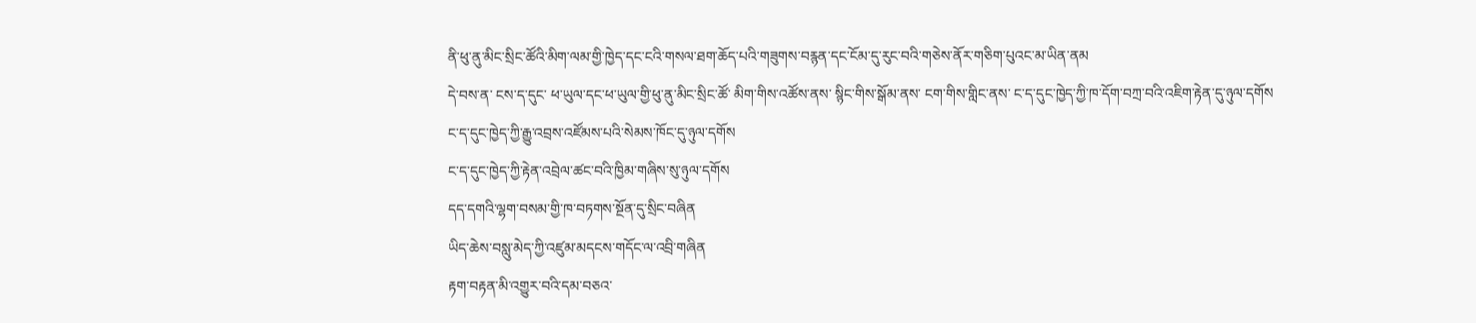ནི་ཕུ་ནུ་མིང་སྲིང་ཚོའི་མིག་ལམ་གྱི་ཁྱེད་དང་ངའི་གསལ་ཐག་ཆོད་པའི་གཟུགས་བརྙན་དང་ངོམ་དུ་རུང་བའི་གཅེས་ནོར་གཅིག་པུའང་མ་ཡིན་ནམ
དེ་བས་ན་ ངས་ད་དུང་ ཕ་ཡུལ་དང་ཕ་ཡུལ་གྱི་ཕུ་ནུ་མིང་སྲིང་ཚོ་ མིག་གིས་འཚོས་ནས་ སྙིང་གིས་སྒོམ་ནས་ ངག་གིས་གླིང་ནས་ ང་ད་དུང་ཁྱེད་ཀྱི་ཁ་དོག་བཀྲ་བའི་འཇིག་རྟེན་དུ་ཉུལ་དགོས
ང་ད་དུང་ཁྱེད་ཀྱི་རྒྱུ་འབྲས་འཛོམས་པའི་སེམས་ཁོང་དུ་ཉུལ་དགོས
ང་ད་དུང་ཁྱེད་ཀྱི་རྟེན་འབྲེལ་ཚང་བའི་ཁྱིམ་གཞིས་སུ་ཉུལ་དགོས
དད་དགའི་ལྷག་བསམ་གྱི་ཁ་བཏགས་སྔོན་དུ་སྲིང་བཞིན
ཡིད་ཆེས་བསླུ་མེད་ཀྱི་འཛུམ་མདངས་གདོང་ལ་འབྲི་གཞིན
རྟག་བརྟན་མི་འགྱུར་བའི་དམ་བཅའ་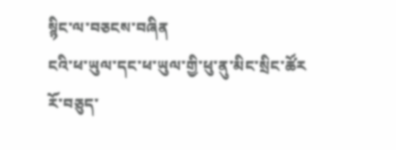སྙིང་ལ་བཅངས་བཞིན
ངའི་ཕ་ཡུལ་དང་ཕ་ཡུལ་གྱི་ཕུ་ནུ་མིང་སྲིང་ཚོར
རོ་བཅུད་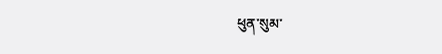ཕུན་སུམ་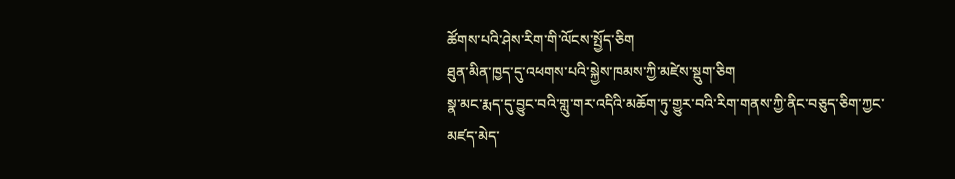ཚོགས་པའི་ཤེས་རིག་གི་ལོངས་སྤྱོད་ཅིག
ཐུན་མིན་ཁྱད་དུ་འཕགས་པའི་སྐྱེས་ཁམས་ཀྱི་མཛེས་སྡུག་ཅིག
སྣ་མང་རྨད་དུ་བྱུང་བའི་གླུ་གར་འདིའི་མཆོག་ཏུ་གྱུར་བའི་རིག་གནས་ཀྱི་ནིང་བཅུད་ཅིག་ཀྱང་མཛད་མེད་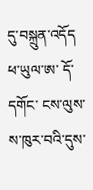དུ་བསྐྲུན་འདོད
ཕ་ཡུལ་ཨ་ དོ་དགོང་ ངས་ལུས་ས་ཁུར་བའི་དུས་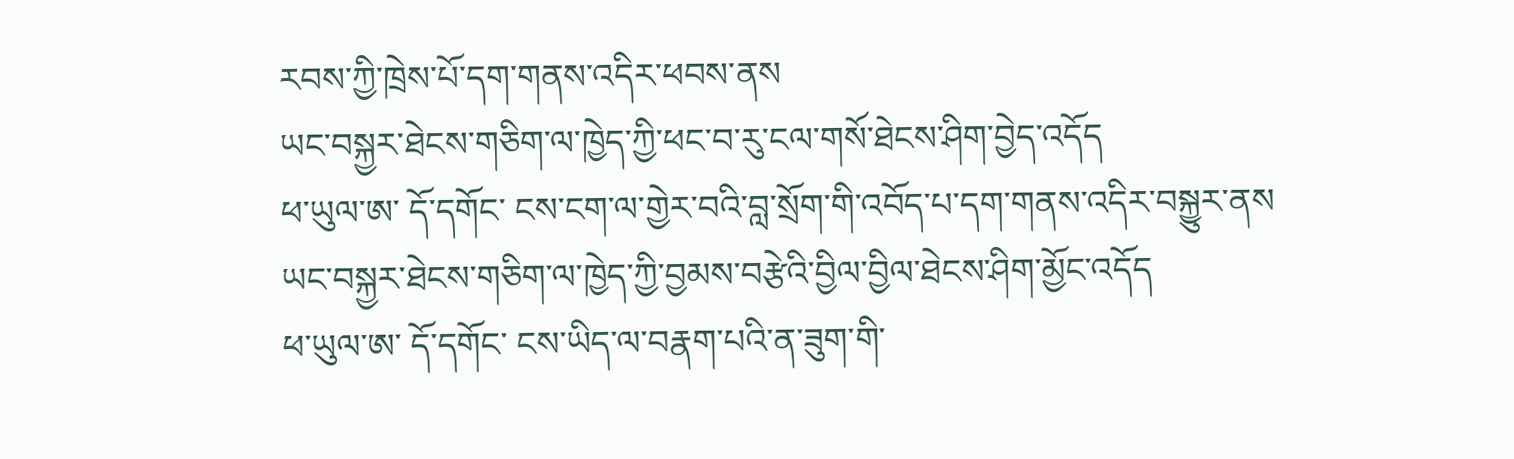རབས་ཀྱི་ཁྲེས་པོ་དག་གནས་འདིར་ཕབས་ནས
ཡང་བསྐྱར་ཐེངས་གཅིག་ལ་ཁྱེད་ཀྱི་ཕང་བ་རུ་ངལ་གསོ་ཐེངས་ཤིག་བྱེད་འདོད
ཕ་ཡུལ་ཨ་ དོ་དགོང་ ངས་ངག་ལ་གྱེར་བའི་བླ་སྲོག་གི་འབོད་པ་དག་གནས་འདིར་བསྐྱུར་ནས
ཡང་བསྐྱར་ཐེངས་གཅིག་ལ་ཁྱེད་ཀྱི་བྱམས་བརྩེའི་བྱིལ་བྱིལ་ཐེངས་ཤིག་མྱོང་འདོད
ཕ་ཡུལ་ཨ་ དོ་དགོང་ ངས་ཡིད་ལ་བརྣག་པའི་ན་ཟུག་གི་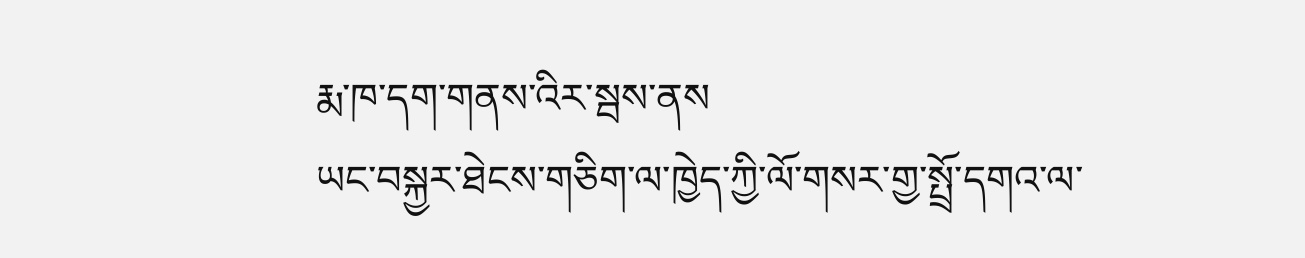རྨ་ཁ་དག་གནས་འིར་སྦས་ནས
ཡང་བསྐྱར་ཐེངས་གཅིག་ལ་ཁྱེད་ཀྱི་ལོ་གསར་གྱ་སྤྲོ་དགའ་ལ་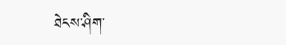ཐེངས་ཤིག་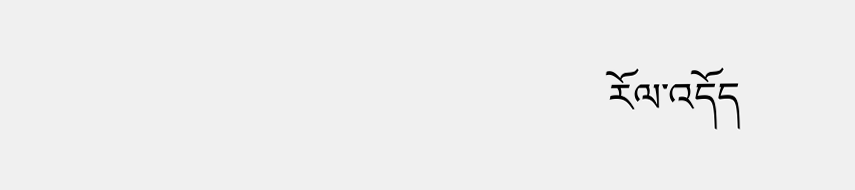རོལ་འདོད